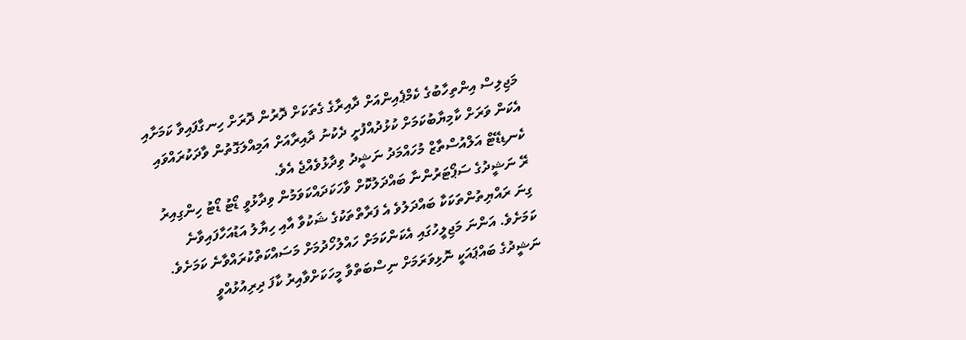މަޖިލިސް އިންތިހާބުގެ ކެމްޕެއިންއަށް ދާއިރާގެ ގެތަކަށް ދޮރުން ދޮރަށް ހިނގާފައިވާ ކަމަށާއި އެކަން ވަރަށް ކާމިޔާބުކަމަށް ކުޅުދުއްފުށީ ދެކުނު ދާއިރާއަށް އަމިއްލަގޮތުން ވާދަކުރައްވައި ކެނޑިޑޭޓް އަލްއުސްތާޒް މުހައްމަދު ނަޝީދު ވިދާޅުވެއްޖެ އެވެ.
ރޭ ނަޝީދުގެ ސަޕޯޓަރުންނާ ބައްދަލުކޮށް ވާހަކަދައްކަވަމުން ވިދާޅުވީ ޑޯޓު ޑޯޓު ހިންގިއިރު ގިނަ ރައްޔިތުންތަކަކާ ބައްދަލުވެ އެ ފަރާތްތަކުގެ ޝަކުވާ އާއި ހިޔާލު އަޑުއަހާފައިވާނެ ކަމަށެވެ. އަންނަ މަޖިލީހުގައި އެކަންކަމަށް ހައްލުހޯދުމަށް މަސައްކަތްކުރައްވާނެ ކަމަށެވެ.
ނަޝީދުގެ ބައްޕައަކީ ނޮޅިވަރަމަށް ނިސްބަތްވާ މީހަކަށްވާއިރު ކާފަ ދިރިއުޅުއްވީ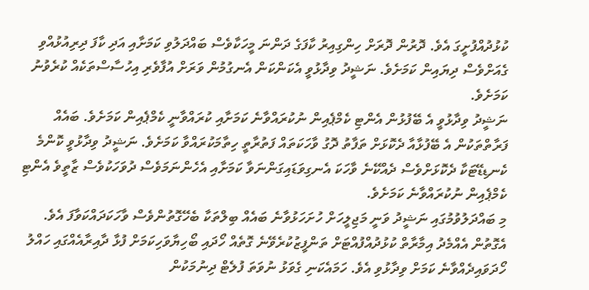ކުޅުދުއްފުށީގަ އެވެ. ދޮރުން ދޮރަށް ހިންގިއިރު ކާފަގެ ދަންނަ މީހަކާވެސް ބައްދަލުވި ކަމަށާއި އަދި ކާފަ ދިރިއުޅުއްވި ގެއަށްވެސް ދިޔައިން ކަމަށެވެ. ނަޝީދު ވިދާޅުވީ އެކަންކަން އެނގުމުން ވަރަށް އުފާވެރި އިހުސާސްތަކެއް ކުރެވުނު ކަމަށެވެ.
ނަޝީދު ވިދާޅުވީ އެ ބޭފުޅުން އެންޓި ކެމްޕެއިން ނުކުރައްވާނެ ކަމަށާއި ކުރައްވާނީ ކެމްޕެއިން ކަމަށެވެ. ބައެއް ފަރާތްތަކުން އެ ބޭފުޅާއާ ދެކޮޅަށް ތަފާތު ދޮގު ވާހަކަތައް ފަތުރާތީ ހިތާމަކުރައްވާ ކަމަށެވެ. ނަޝީދު ވިދާޅުވީ ކޮންމެ ކެނޑިޑޭޓަކާ ދެކޮޅަށްވެސް ދެއްކޭނެ ވާހަކަ އެނގިވަޑައިގަންނަވާ ކަމަށާއި އެހެންނަމަވެސް ދުވަހަކުވެސް ޒާތީވެ އެންޓި ކެމްޕެއިން ނުކުރައްވާނެ ކަމަށެވެ.
މި ބައްދަލުވުމުގައި ނަޝީދު ވަނީ މަޖިލީހަށް ހުށަހަޅުވާނެ ބައެއް ބިލްތަކާ ބެހޭގޮތުންވެސް ވާހަކަދައްކަވާފަ އެވެ. އެގޮތުން އެއްމެދު އިމާރާތް ކުޅުދުއްފުއްޓަށް ތަންފީޒުކުރެވޭނެ ގޮތެއް ހޯދައި ބޯހިޔާވަހިކަމަށް ފުޅާ ދާއިރާއެއްގައި ހައްލު ހޯދަވައިދެއްވާނެ ކަމަށް ވިދާޅުވި އެވެ. ހަމައެކަނި ގެވަޅު ނުވަތަ ފުލެޓް ދިނުމަކުން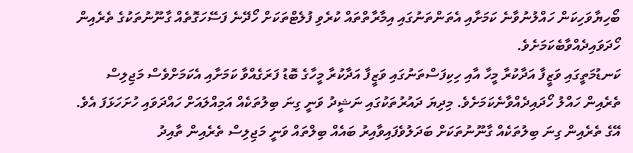ބޯހިޔާވަހިކަން ހައްލުނުވާނެ ކަމަށާއި އެތަންތަނުގައި އިމާރާތްތައް ކުރެވި ފުލެޓްތަކަށް ހޯދޭނެ ފަސޭހަގޮތެއް ގާނޫނުތަކުގެ ތެރެއިން ހޯދަވައިދެއްވާބެކަމަށެވެ.
ކަނޑުމަތީގައި ވަޒީފާ އަދާކުރާ މީހާ އާއި ހިކިފަސްތަނުގައި ވަޒީފާ އަދާކުރާ މީހާގެ ބޮޑު ފަރަގެއްވާ ކަމަށާއި އެކަމަށްވެސް މަޖިލިސް ތެރެއިން ހައްލު ހޯދައިދެއްވާނެކަމަށެވެ. މިދިޔަ ދައުރުތަކުގައި ނަޝީދު ވަނީ ގިނަ ބިލުތަކެއް އަމިއްލައަށް ހައްދަވައި ހުށަހަޅަފަ އެވެ. އޭގެ ތެރެއިން ގިނަ ބިލުތަކެއް ގާނޫނުތަކަށް ބަދަލުވެފައިވާއިރު ބައެއް ބިލްތައް ވަނީ މަޖިލިސް ތެރެއިން ތާއިދު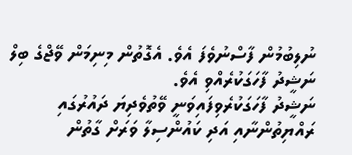ނުލިބުމުން ފާސްނުވެފަ އެވެ. އެގޮތުން މިނިމަން ވޭޖްގެ ބިލް ނަޝީދު ފާހަގަކުރެއްވި އެވެ.
ނަޝީދު ފާހަގަކުރެވިފައިވަނީ ވޭތުވެދިޔަ ދައުރުގައި ރައްޔިތުންނާއި އަދި ކައުންސިލާ ވަރަށް ގާތުން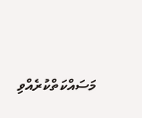މަސައްކަތްކުރެއްވި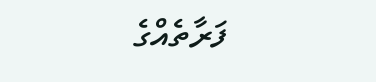ފަރާތެއްގެ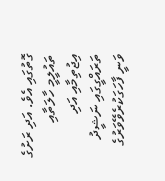ގޮތުގައި އެވެ. އަދި ރަށުގެ ތައުލީމީ ހާލަތާއި އިޖުތިމާއި އަދި ތަރައްގީގައި ނަޝީދު ވަނީ ފާހަގަކުރެވޭވަރުގެ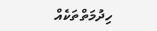ހިދުމަތްތަކެއް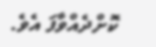ކޮށްދެއްވާފަ އެވެ.